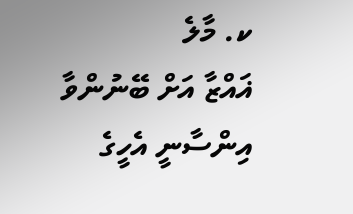ކ. މާލެ
ޣައްޒާ އަށް ބޭނުންވާ އިންސާނީ އެހީގެ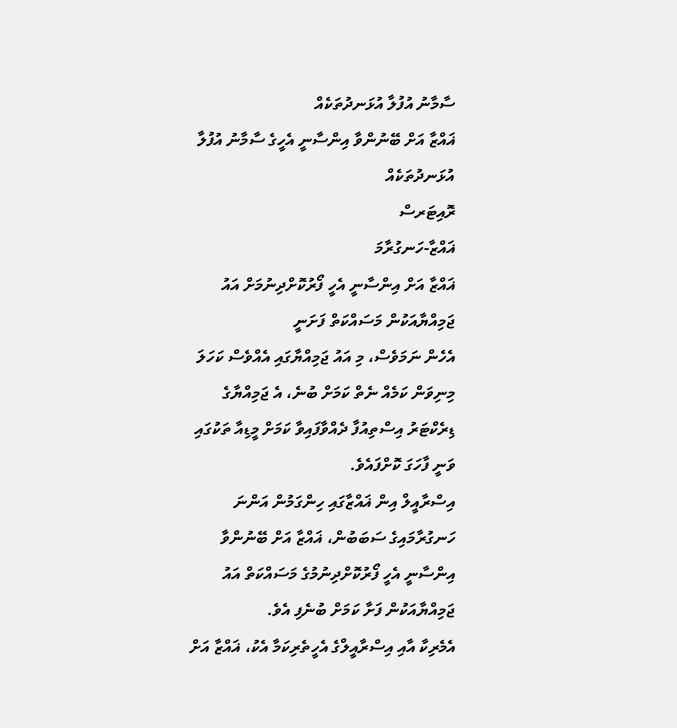ސާމާނު އުފުލާ އުޅަނދުތަކެއް
ޣައްޒާ އަށް ބޭނުންވާ އިންސާނީ އެހީގެ ސާމާނު އުފުލާ އުޅަނދުތަކެއް
ރޮއިޓަރސް
ޣައްޒާ-ހަނގުރާމަ
ޣައްޒާ އަށް އިންސާނީ އެހީ ފޯރުކޮށްދިނުމަށް އައު ޖަމިއްޔާއަކުން މަސައްކަތް ފަށަނީ
އެހެން ނަމަވެސް، މި އައު ޖަމިއްޔާގައި އެއްވެސް ކަހަލަ މިނިވަން ކަމެއް ނެތް ކަމަށް ބުނެ، އެ ޖަމިއްޔާގެ ޑިރެކްޓަރު އިސްތިއުފާ ދެއްވާފައިވާ ކަމަށް މީޑިއާ ތަކުގައި ވަނީ ފާހަގަ ކޮށްފައެވެ.
އިސްރާއީލް އިން ޣައްޒާގައި ހިންގަމުން އަންނަ ހަނގުރާމައިގެ ސަބަބުން، ޣައްޒާ އަށް ބޭނުންވާ އިންސާނީ އެހީ ފޯރުކޮށްދިނުމުގެ މަސައްކަތް އައު ޖަމިއްޔާއަކުން ފަށާ ކަމަށް ބުނެފި އެވެ.
އެމެރިކާ އާއި އިސްރާއީލްގެ އެހީތެރިކަމާ އެކު، ޣައްޒާ އަށް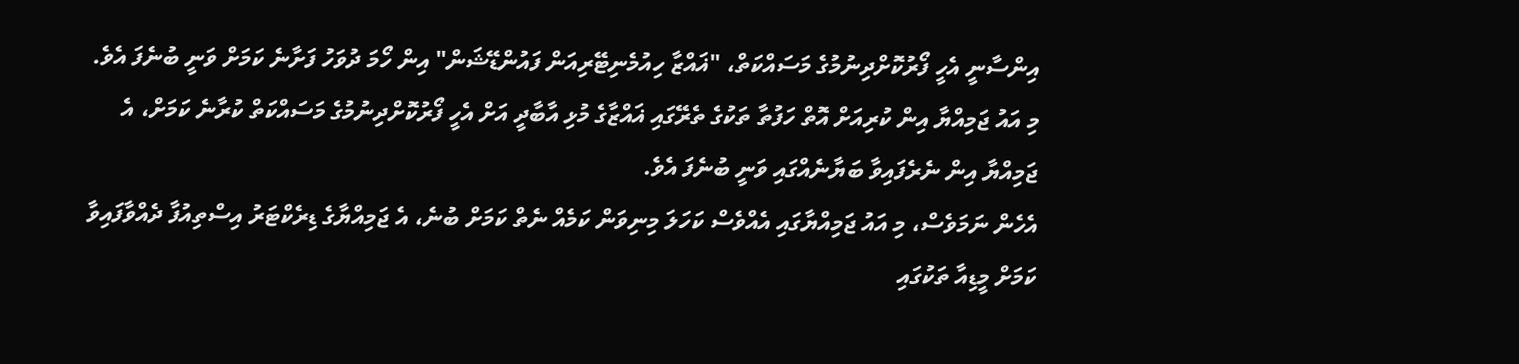އިންސާނީ އެހީ ފޯރުކޮށްދިނުމުގެ މަސައްކަތް، "ޣައްޒާ ހިއުމެނިޓޭރިއަން ފައުންޑޭޝަން" އިން ހޯމަ ދުވަހު ފަށާނެ ކަމަށް ވަނީ ބުނެފަ އެވެ.
މި އައު ޖަމިއްޔާ އިން ކުރިއަށް އޮތް ހަފުތާ ތަކުގެ ތެރޭގައި ޣައްޒާގެ މުޅި އާބާދީ އަށް އެހީ ފޯރުކޮށްދިނުމުގެ މަސައްކަތް ކުރާނެ ކަމަށް، އެ ޖަމިއްޔާ އިން ނެރެފައިވާ ބަޔާނެއްގައި ވަނީ ބުނެފަ އެވެ.
އެހެން ނަމަވެސް، މި އައު ޖަމިއްޔާގައި އެއްވެސް ކަހަލަ މިނިވަން ކަމެއް ނެތް ކަމަށް ބުނެ، އެ ޖަމިއްޔާގެ ޑިރެކްޓަރު އިސްތިއުފާ ދެއްވާފައިވާ ކަމަށް މީޑިއާ ތަކުގައި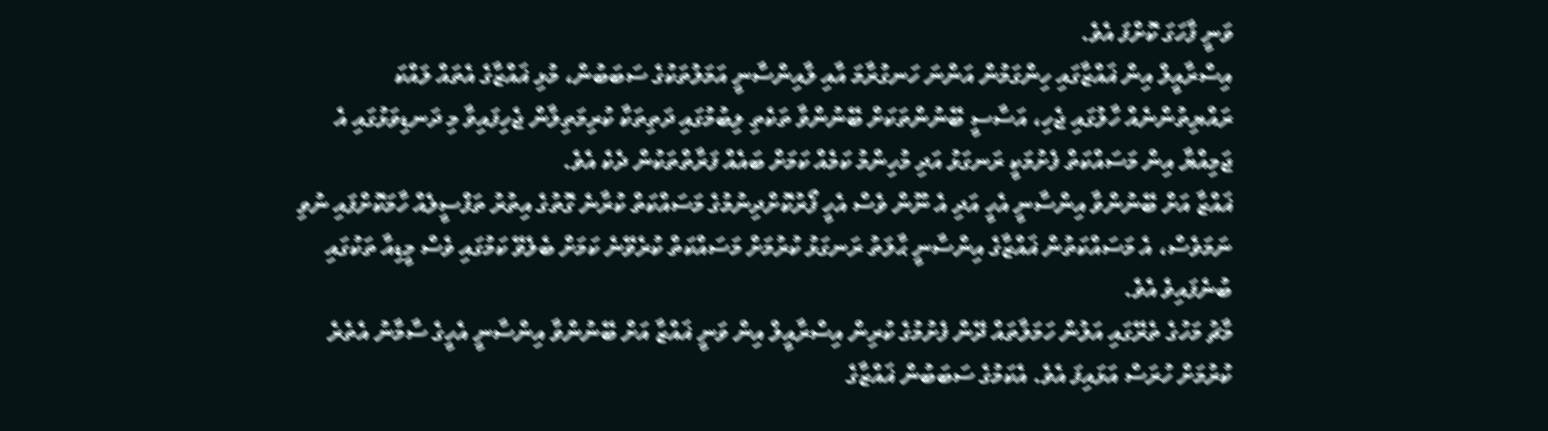ވަނީ ފާހަގަ ކޮށްފަ އެވެ.
އިސްރާއީލް އިން ޣައްޒާގައި ހިންގަމުން އަންނަ ހަނގުރާމަ އާއި ލާއިންސާނީ އަމަލުތަކުގެ ސަބަބުން، މުޅި ޣައްޒާގެ އެތައް ލައްކަ ރައްޔިތުންނެއް ހާލުގައި ޖެހި، އަސާސީ ބޭނުންތަކަށް ބޭނުންވާ ތަކެތި ލިބުމުގައި ދަތިތަކާ ކުރިމަތިލާން ޖެހިފައިވާ މި ދަނޑިވަޅުގައި އެ ޖަމިއްޔާ އިން މަސައްކަތް ފެށުމަކީ ރަނގަޅު އަދި މުހިންމު ކަމެއް ކަމަށް ބައެއް ފަރާތްތަކުން ދެކެ އެވެ.
ޣައްޒާ އަށް ބޭނުންވާ އިންސާނީ އެހީ އަދި އެ ނޫން ވެސް އެހީ ފޯރުކޮށްދިނުމުގެ މަސައްކަތް ކުރާނެ ގޮތުގެ އިތުރު ތަފްސީލެއް ހާމަކޮށްފައި ނުވި ނަމަވެސް، އެ މަސައްކަތުން ޣައްޒާގެ އިންސާނީ ޙާލަތު ރަނގަޅު ކުރުމަށް މަސައްކަތް ކުރެވޭނެ ކަމަށް ބެލެވޭ ކަމުގައި ވެސް މީޑިއާ ތަކުގައި ބުނެފައިވެ އެވެ.
މާޗު މަހުގެ ތެރޭގައި އަލުން ހަމަލާތައް ދޭން ފެށުމުގެ ކުރިން އިސްރާއީލް އިން ވަނީ ޣައްޒާ އަށް ބޭނުންވާ އިންސާނީ އެހީގެ ސާމާނު އެތެރެ ކުރުމަށް ހުރަސް އަޅައިފަ އެވެ. އެކަމުގެ ސަބަބުން ޣައްޒާގެ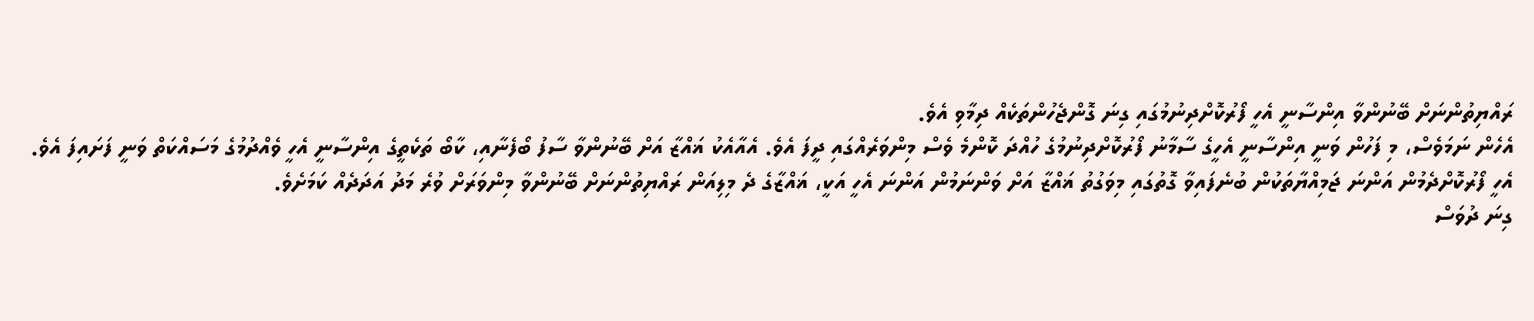ރައްޔިތުންނަށް ބޭނުންވާ އިންސާނީ އެހީ ފޯރުކޮށްދިނުމުގައި ގިނަ ގޮންޖެހުންތަކެއް ދިމާވި އެވެ.
އެހެން ނަމަވެސް، މި ފަހުން ވަނީ އިންސާނީ އެހީގެ ސާމާނު ފޯރުކޮށްދިނުމުގެ ހުއްދަ ކޮންމެ ވެސް މިންވަރެއްގައި ދީފަ އެވެ. އެއާއެކު ޣައްޒާ އަށް ބޭނުންވާ ސާފު ބޯފެނާއި، ކާބޯ ތަކެތީގެ އިންސާނީ އެހީ ވެއްދުމުގެ މަސައްކަތް ވަނީ ފަށައިފަ އެވެ.
އެހީ ފޯރުކޮށްދެމުން އަންނަ ޖަމިއްޔާތަކުން ބުނެފައިވާ ގޮތުގައި މިވަގުތު ޣައްޒާ އަށް ވަންނަމުން އަންނަ އެހީ އަކީ، ޣައްޒާގެ ދެ މިލިއަން ރައްޔިތުންނަށް ބޭނުންވާ މިންވަރަށް ވުރެ މަދު އަދަދެއް ކަމަށެވެ.
ގިނަ ދުވަސް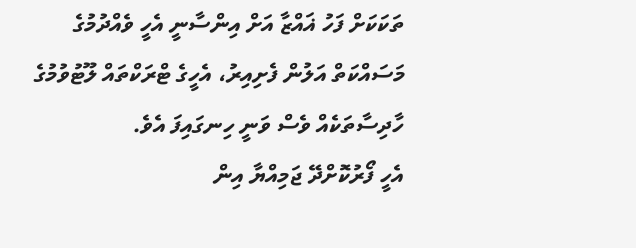ތަކަކަށް ފަހު ޣައްޒާ އަށް އިންސާނީ އެހީ ވެއްދުމުގެ މަސައްކަތް އަލުން ފެށިއިރު، އެހީގެ ޓްރަކްތައް ލޫޓުވުމުގެ ހާދިސާތަކެއް ވެސް ވަނީ ހިނގައިފަ އެވެ.
އެހީ ފޯރުކޮށްދޭ ޖަމިއްޔާ އިން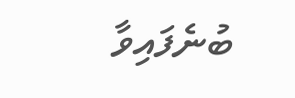ބުނެފައިވާ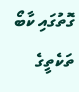ގޮތުގައި ކާބޯ ތަކެތީގެ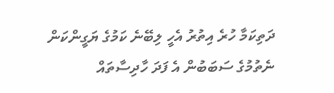ދަތިކަމާ ހުރެ އިތުރު އެހީ ލިބޭނެ ކަމުގެ ޔަގީންކަން ނެތުމުގެ ސަބަބުން އެ ފަދަ ހާދިސާތައް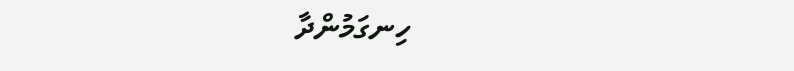ހިނގަމުންދާ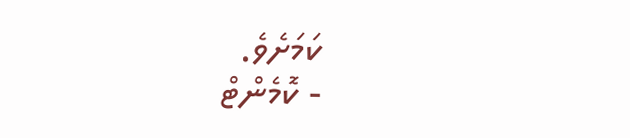ކަމަށެވެ.
- ކޮމެންޓް